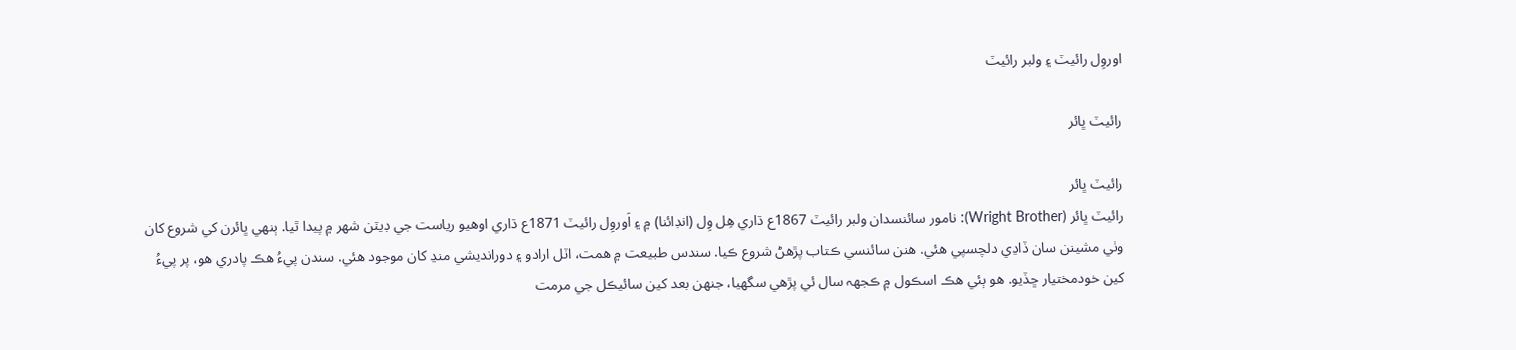اوروِل رائيٽ ۽ ولبر رائيٽ

رائيٽ ڀائر

رائيٽ ڀائر
رائيٽ ڀائر (Wright Brother): نامور سائنسدان ولبر رائيٽ 1867ع ڌاري هِل وِل (انڊائنا) ۾ ۽ اَوروِل رائيٽ 1871ع ڌاري اوهيو رياست جي ڊيٽن شھر ۾ پيدا ٿيا. ٻنهي ڀائرن کي شروع کان وٺي مشينن سان ڏاڍي دلچسپي هئي. هنن سائنسي ڪتاب پڙهڻ شروع ڪيا. سندس طبيعت ۾ همت، اٽل ارادو ۽ دورانديشي منڍ کان موجود هئي. سندن پيءُ هڪ پادري هو، پر پيءُ کين خودمختيار ڇڏيو. هو ٻئي هڪ اسڪول ۾ ڪجهہ سال ئي پڙهي سگهيا، جنهن بعد کين سائيڪل جي مرمت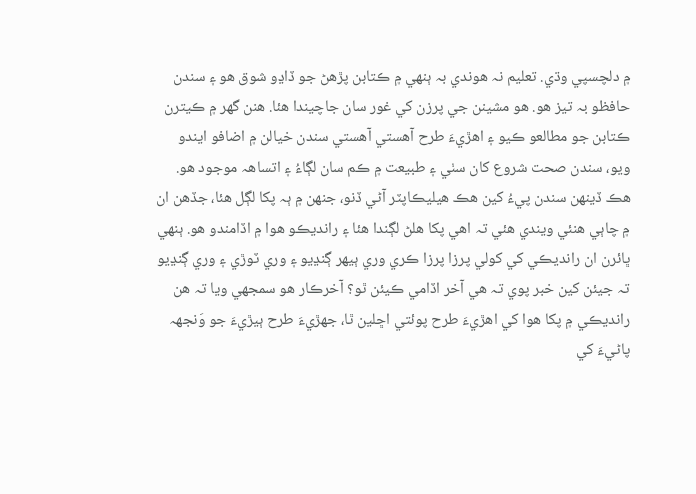۾ دلچسپي وڌي. تعليم نہ هوندي بہ ٻنهي ۾ ڪتابن پڙهڻ جو ڏاڍو شوق هو ۽ سندن حافظو بہ تيز هو. هو مشينن جي پرزن کي غور سان جاچيندا هئا. هنن گهر ۾ ڪيترن ڪتابن جو مطالعو ڪيو ۽ اهڙيءَ طرح آهستي آهستي سندن خيالن ۾ اضافو ايندو ويو، سندن صحت شروع کان سٺي ۽ طبيعت ۾ ڪم سان لڳاءُ ۽ اتساھہ موجود هو.
هڪ ڏينهن سندن پيءُ کين هڪ هيليڪاپٽر آڻي ڏنو، جنهن ۾ ٻہ پکا لڳل هئا، جڏهن ان ۾ چاٻي هنئي ويندي هئي تہ اهي پکا هلڻ لڳندا هئا ۽ رانديڪو هوا ۾ اڏامندو هو. ٻنهي ڀائرن ان رانديڪي کي کولي پرزا پرزا ڪري وري ٻيهر ڳنڍيو ۽ وري ٽوڙي ۽ وري ڳنڍيو تہ جيئن کين خبر پوي تہ هي آخر اڏامي ڪيئن ٿو؟ آخرڪار هو سمجهي ويا تہ هن رانديڪي ۾ پکا هوا کي اهڙيءَ طرح پوئتي اڇلين ٿا، جهڙيءَ طرح ٻيڙيءَ جو وَنجهہ پاڻيءَ کي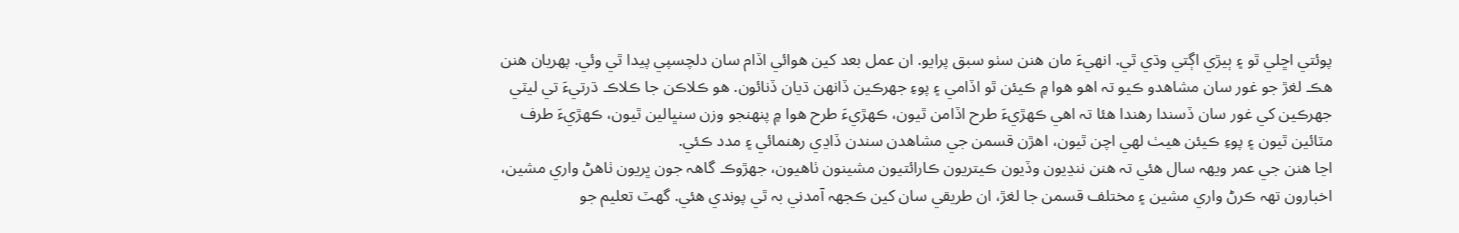پوئتي اڇلي ٿو ۽ ٻيڙي اڳتي وڌي ٿي. انهيءَ مان هنن سٺو سبق پرايو. ان عمل بعد کين هوائي اڏام سان دلچسپي پيدا ٿي وئي. پهريان هنن هڪ لغڙ جو غور سان مشاهدو ڪيو تہ اهو هوا ۾ ڪيئن ٿو اڏامي ۽ پوءِ جهرڪين ڏانهن ڌيان ڏنائون. هو ڪلاڪن جا ڪلاڪ ڌرتيءَ تي ليٽي جهرڪين کي غور سان ڏسندا رهندا هئا تہ اهي ڪهڙيءَ طرح اڏامن ٿيون، ڪهڙيءَ طرح هوا ۾ پنهنجو وزن سنڀالين ٿيون، ڪهڙيءَ طرف مٽائين ٿيون ۽ پوءِ ڪيئن هيٺ لھي اچن ٿيون، اهڙن قسمن جي مشاهدن سندن ڏاڍي رهنمائي ۽ مدد ڪئي.
اڃا هنن جي عمر ويھہ سال هئي تہ هنن ننڍيون وڏيون ڪيتريون ڪارائتيون مشينون ٺاهيون، جھڙوڪ گاھہ جون ڀريون ٺاهڻ واري مشين، اخبارون تھہ ڪرڻ واري مشين ۽ مختلف قسمن جا لغڙ، ان طريقي سان کين ڪجهہ آمدني بہ ٿي پوندي هئي. گهٽ تعليم جو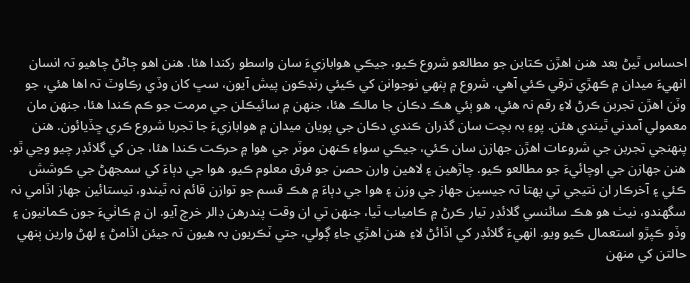احساس ٿيڻ بعد هنن اهڙن ڪتابن جو مطالعو شروع ڪيو، جيڪي هوابازيءَ سان واسطو رکندا هئا. هنن اهو ڄاڻڻ چاهيو تہ انسان انهيءَ ميدان ۾ ڪهڙي ترقي ڪئي آهي. شروع ۾ ٻنهي نوجوانن کي ڪيئي رنڊڪون پيش آيون، سڀ کان وڏي رڪاوٽ تہ اها هئي، جو وٽن اهڙن تجربن ڪرڻ لاءِ رقم نہ هئي، هو ٻئي هڪ دڪان جا مالڪ هئا، جنهن ۾ سائيڪلن جي مرمت جو ڪم ڪندا هئا، جنهن مان معمولي آمدني ٿيندي هئن. پوءِ بہ بچت سان گذران ڪندي دڪان جي پويان ميدان ۾ هوابازيءَ جا تجربا شروع ڪري ڇڏيائون. هنن پنھنجي تجربن جي شروعات اهڙن جهازن سان ڪئي، جيڪي سواءِ ڪنهن موٽر جي هوا ۾ حرڪت ڪندا هئا، جن کي گلائڊر چيو وڃي ٿو. هنن جهازن جي اوچائيءَ جو مطالعو ڪيو. چاڙهين ۽ لاهين وارن حصن جو فرق معلوم ڪيو. هوا جي دٻاءَ کي سمجهڻ جي ڪوشش ڪئي ۽ آخرڪار ان نتيجي تي پهتا تہ جيسين جھاز جي وزن ۽ هوا جي دٻاءَ ۾ هڪ قسم جو توازن قائم نہ ٿيندو، تيستائين جھاز اڏامي نہ سگهندو، نيٺ هو هڪ سائنسي گلائڊر تيار ڪرڻ ۾ ڪامياب ٿيا، جنهن تي ان وقت پندرهن ڊالر خرچ آيو. ان ۾ ڪاٺيءَ جون ڪمانيون ۽ وڏو ڪپڙو استعمال ڪيو ويو. انهيءَ گلائڊر کي اڏائڻ لاءِ هنن اهڙي جاءِ ڳولي، جتي ٽڪريون بہ هيون تہ جيئن اڏامڻ ۽ لھڻ وارين ٻنهي حالتن کي منهن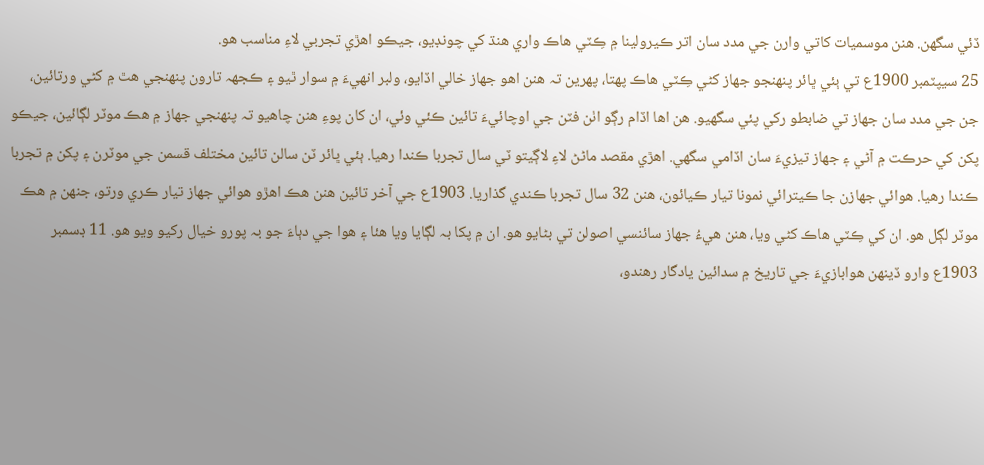ڏئي سگهن. هنن موسميات کاتي وارن جي مدد سان اتر ڪيرولينا ۾ ڪِٽي هاڪ واري هنڌ کي چونڊيو، جيڪو اهڙي تجربي لاءِ مناسب هو.
25 سيپٽمبر 1900ع تي ٻئي ڀائر پنهنجو جھاز کڻي ڪِٽي هاڪ پهتا، پهرين تہ هنن اهو جھاز خالي اڏايو، ولبر انهيءَ ۾ سوار ٿيو ۽ ڪجهہ تارون پنھنجي هٿ ۾ کڻي ورتائين، جن جي مدد سان جھاز تي ضابطو رکي پئي سگهيو. هن اها اڏام رڳو اٺن فٽن جي اوچائيءَ تائين ڪئي وئي، ان کان پوءِ هنن چاهيو تہ پنھنجي جھاز ۾ هڪ موٽر لڳائين، جيڪو پکن کي حرڪت ۾ آڻي ۽ جھاز تيزيءَ سان اڏامي سگهي. اهڙي مقصد ماڻڻ لاءِ لاڳيتو ٽي سال تجربا ڪندا رهيا. ٻئي ڀائر ٽن سالن تائين مختلف قسمن جي موٽرن ۽ پکن ۾ تجربا ڪندا رهيا. هوائي جهازن جا ڪيترائي نمونا تيار ڪيائون، هنن 32 سال تجربا ڪندي گذاريا. 1903ع جي آخر تائين هنن هڪ اهڙو هوائي جھاز تيار ڪري ورتو، جنهن ۾ هڪ موٽر لڳل هو. ان کي ڪِٽي هاڪ کڻي ويا، هنن هيءُ جھاز سائنسي اصولن تي بڻايو هو. ان ۾ پکا بہ لڳايا ويا هئا ۽ هوا جي دٻاءَ جو بہ پورو خيال رکيو ويو هو. 11 ڊسمبر 1903ع وارو ڏينهن هوابازيءَ جي تاريخ ۾ سدائين يادگار رهندو،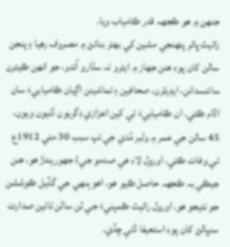جنهن ۾ هو ڪجهہ قدر ڪامياب ويا.
رائيٽ ڀائر پنھنجي مشين کي بهتر بنائڻ ۾ مصروف رهيا ۽ پنجن سالن کان پوءِ هنن جھاز ۾ ايترو تہ سڌارو آندو، جو انهن ڪيترن سائنسدانن، ايڊيٽرن، صحافين ۽ تماشينن اڳيان ڪاميابيءَ سان اڏام ڪئي. ان ڪاميابيءَ تي کين اعزازي ڊگريون ڏنيون ويون، 45 سالن جي عمر ۾ ولبر مُدي جي تپ سبب 30 مئي 1912ع تي وفات ڪئي. اوروِل لاءِ هي صدمو جيءُ جهوريندڙ هو، هنن جيڪي بہ ڪجهہ حاصل ڪيو هو، اهو ٻنهي جي گڏيل ڪوششن جو نتيجو هو. اورول رائيٽ ڪمپنيءَ جي ٽن سالن تائين صدارت سنڀالڻ کان پوءِ استعيفا ڏئي ڇڏي.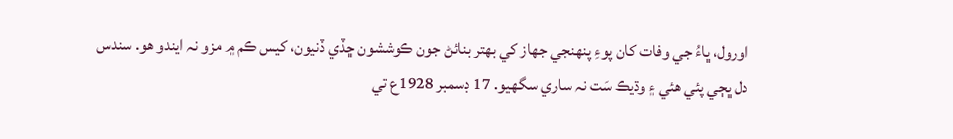اورول، ڀاءُ جي وفات کان پوءِ پنھنجي جھاز کي بهتر بنائڻ جون ڪوششون ڇڏي ڏنيون، کيس ڪم ۾ مزو نہ ايندو هو. سندس دل ڀڄي پئي هئي ۽ وڌيڪ سَت نہ ساري سگهيو. 17 ڊسمبر 1928ع تي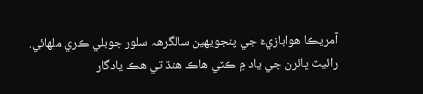آمريڪا هوابازيءَ جي پنجويهين سالگرھہ سلور جوبلي ڪري ملهائي. رائيٽ ڀائرن جي ياد ۾ ڪٽي هاڪ هنڌ تي هڪ يادگار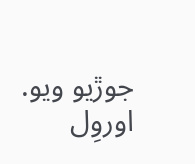جوڙيو ويو. اوروِل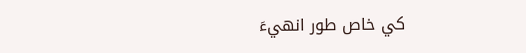کي خاص طور انهيءَ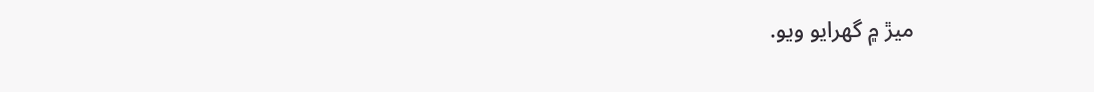ميڙ ۾ گهرايو ويو.